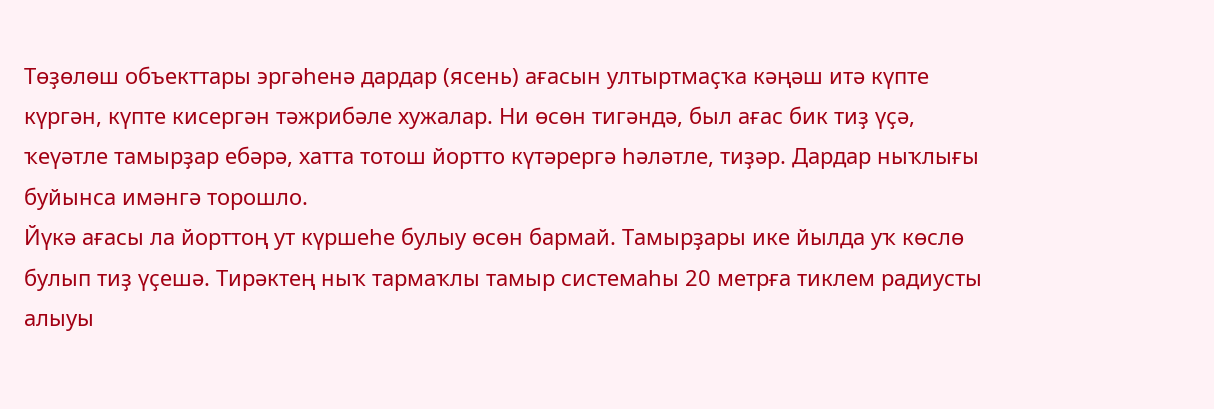Төҙөлөш объекттары эргәһенә дардар (ясень) ағасын ултыртмаҫҡа кәңәш итә күпте күргән, күпте кисергән тәжрибәле хужалар. Ни өсөн тигәндә, был ағас бик тиҙ үҫә, ҡеүәтле тамырҙар ебәрә, хатта тотош йортто күтәрергә һәләтле, тиҙәр. Дардар ныҡлығы буйынса имәнгә торошло.
Йүкә ағасы ла йорттоң ут күршеһе булыу өсөн бармай. Тамырҙары ике йылда уҡ көслө булып тиҙ үҫешә. Тирәктең ныҡ тармаҡлы тамыр системаһы 20 метрға тиклем радиусты алыуы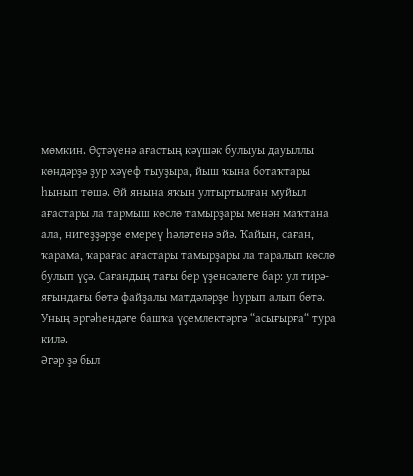мөмкин. Өҫтәүенә ағастың кәүшәк булыуы дауыллы көндәрҙә ҙур хәүеф тыуҙыра, йыш ҡына ботаҡтары һынып төшә. Өй янына яҡын ултыртылған муйыл ағастары ла тармыш көслө тамырҙары менән маҡтана ала, нигеҙҙәрҙе емереү һәләтенә эйә. Ҡайын, саған, ҡарама, ҡарағас ағастары тамырҙары ла таралып көслө булып үҫә. Сағандың тағы бер үҙенсәлеге бар: ул тирә-яғындағы бөтә файҙалы матдәләрҙе һурып алып бөтә. Уның эргәһендәге башҡа үҫемлектәргә “асығырға“ тура килә.
Әгәр ҙә был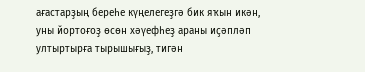ағастарҙың береһе күңелегеҙгә бик яҡын икән, уны йортоғоҙ өсөн хәүефһеҙ араны иҫәпләп ултыртырға тырышығыҙ, тигән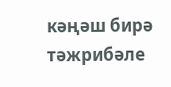кәңәш бирә тәжрибәле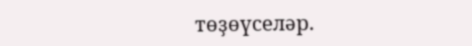төҙөүселәр.